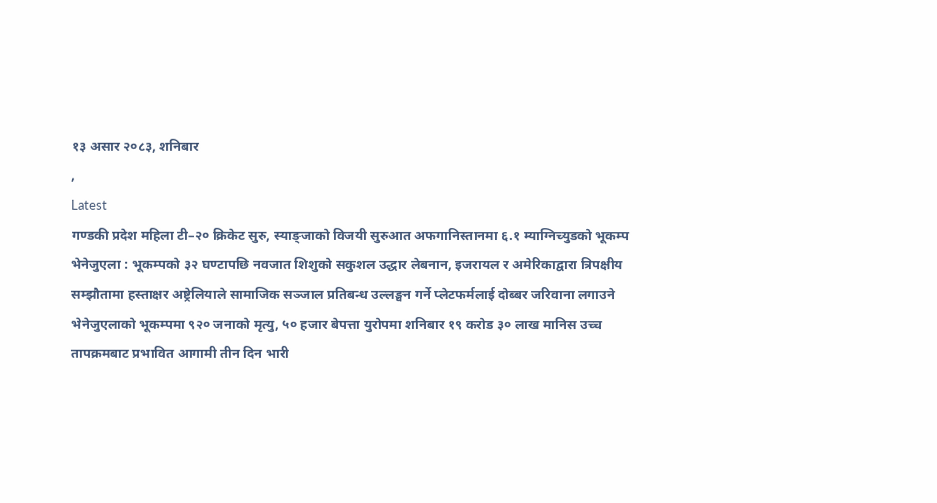१३ असार २०८३, शनिबार
,
Latest
गण्डकी प्रदेश महिला टी–२० क्रिकेट सुरु, स्याङ्जाको विजयी सुरुआत अफगानिस्तानमा ६.१ म्याग्निच्युडको भूकम्प भेनेजुएला : भूकम्पको ३२ घण्टापछि नवजात शिशुको सकुशल उद्धार लेबनान, इजरायल र अमेरिकाद्वारा त्रिपक्षीय सम्झौतामा हस्ताक्षर अष्ट्रेलियाले सामाजिक सञ्जाल प्रतिबन्ध उल्लङ्घन गर्ने प्लेटफर्मलाई दोब्बर जरिवाना लगाउने भेनेजुएलाको भूकम्पमा ९२० जनाको मृत्यु, ५० हजार बेपत्ता युरोपमा शनिबार १९ करोड ३० लाख मानिस उच्च तापक्रमबाट प्रभावित आगामी तीन दिन भारी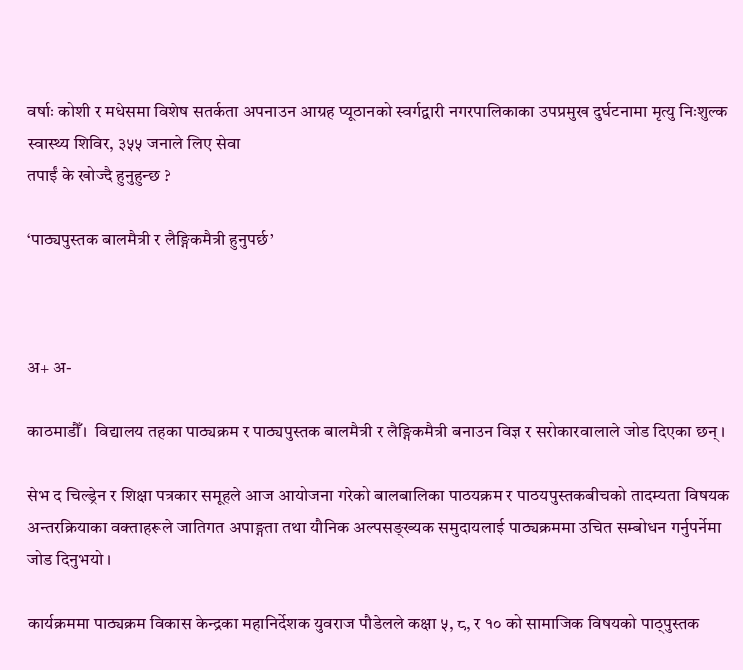वर्षाः कोशी र मधेसमा विशेष सतर्कता अपनाउन आग्रह प्यूठानको स्वर्गद्वारी नगरपालिकाका उपप्रमुख दुर्घटनामा मृत्यु निःशुल्क स्वास्थ्य शिविर, ३५५ जनाले लिए सेवा
तपाईं के खोज्दै हुनुहुन्छ ?

‘पाठ्यपुस्तक बालमैत्री र लैङ्गिकमैत्री हुनुपर्छ’



अ+ अ-

काठमाडौँ।  विद्यालय तहका पाठ्यक्रम र पाठ्यपुस्तक बालमैत्री र लैङ्गिकमैत्री बनाउन विज्ञ र सरोकारवालाले जोड दिएका छन् ।

सेभ द चिल्ड्रेन र शिक्षा पत्रकार समूहले आज आयोजना गरेको बालबालिका पाठयक्रम र पाठयपुस्तकबीचको तादम्यता विषयक अन्तरक्रियाका वक्ताहरूले जातिगत अपाङ्गता तथा यौनिक अल्पसङ्ख्यक समुदायलाई पाठ्यक्रममा उचित सम्बोधन गर्नुपर्नेमा जोड दिनुभयो ।

कार्यक्रममा पाठ्यक्रम विकास केन्द्रका महानिर्देशक युवराज पौडेलले कक्षा ५, ८, र १० को सामाजिक विषयको पाठ्पुस्तक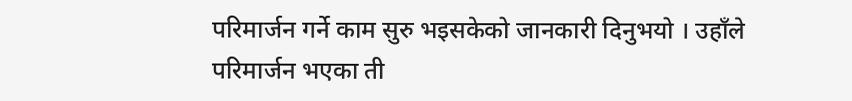परिमार्जन गर्ने काम सुरु भइसकेको जानकारी दिनुभयो । उहाँले परिमार्जन भएका ती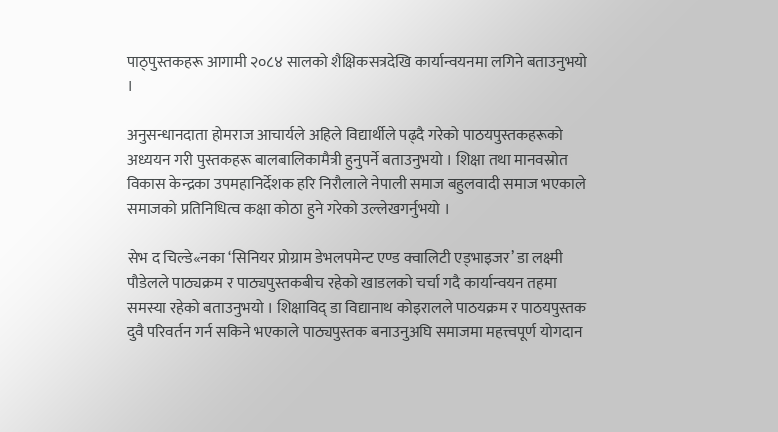पाठ्पुस्तकहरू आगामी २०८४ सालको शैक्षिकसत्रदेखि कार्यान्वयनमा लगिने बताउनुभयो ।

अनुसन्धानदाता होमराज आचार्यले अहिले विद्यार्थीले पढ्दै गरेको पाठयपुस्तकहरूको अध्ययन गरी पुस्तकहरू बालबालिकामैत्री हुनुपर्ने बताउनुभयो । शिक्षा तथा मानवस्रोत विकास केन्द्रका उपमहानिर्देशक हरि निरौलाले नेपाली समाज बहुलवादी समाज भएकाले समाजको प्रतिनिधित्व कक्षा कोठा हुने गरेको उल्लेखगर्नुभयो ।

सेभ द चिल्डे«नका ‘सिनियर प्रोग्राम डेभलपमेन्ट एण्ड क्वालिटी एड्भाइजर’ डा लक्ष्मी पौडेलले पाठ्यक्रम र पाठ्यपुस्तकबीच रहेको खाडलको चर्चा गदै कार्यान्वयन तहमा समस्या रहेको बताउनुभयो । शिक्षाविद् डा विद्यानाथ कोइरालले पाठयक्रम र पाठयपुस्तक दुवै परिवर्तन गर्न सकिने भएकाले पाठ्यपुस्तक बनाउनुअघि समाजमा महत्त्वपूर्ण योगदान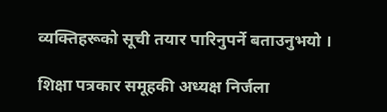व्यक्तिहरूको सूची तयार पारिनुपर्ने बताउनुभयो ।

शिक्षा पत्रकार समूहकी अध्यक्ष निर्जला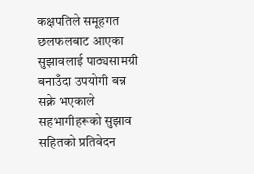कक्षपतिले समूहगत छलफलबाट आएका सुझावलाई पाठ्यसामग्री बनाउँदा उपयोगी बन्न सक्ने भएकाले सहभागीहरूको सुझाव सहितको प्रतिवेदन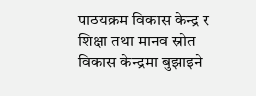पाठयक्रम विकास केन्द्र र शिक्षा तथा मानव स्रोत विकास केन्द्रमा बुझाइने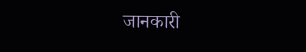जानकारी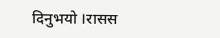दिनुभयो ।रासस